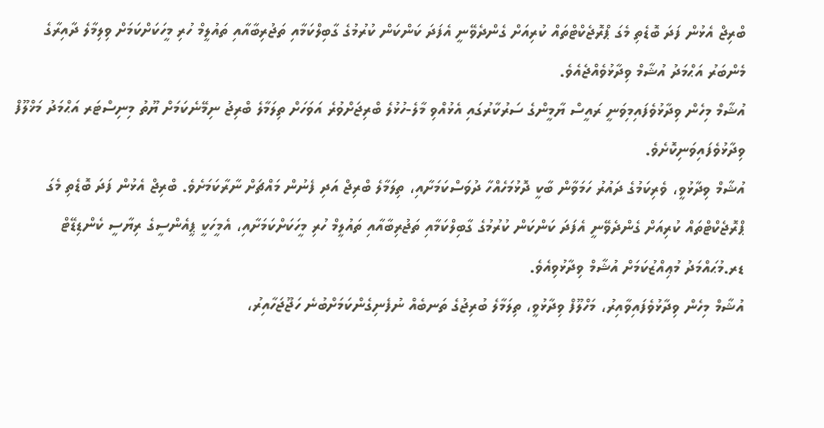ބްރިޖް އެޅުން ފަދަ ބޮޑެތި މެގަ ޕްރޮޖެކްޓްތައް ކުރިއަށް ގެންދެވޭނީ އެފަދަ ކަންކަން ކުރުމުގެ ގާބިލްކަމާއި ތަޖުރިބާއާއި ތައުލީމް ހުރި މީހަކަށްކަމަށް ވިލިމާލެ ދާއިރާގެ މެންބަރު އަޙްމަދު އުޝާމް ވިދާޅުވެއްޖެއެވެ.
އުޝާމް މިހެން ވިދާޅުވެފައިމިވަނީ ރައީސް ޔާމީންގެ ސަރުކާރުގައި އެޅުއްވި މާލެ-ހުޅުލެ ބްރިޖަށްވުރެ އަވަހަށް ތިލަމާލެ ބްރިޖު ނިމޭނެކަމަށް ޔޫތު މިނިސްޓަރ އަޙްމަދު މަޚްލޫފް ވިދާޅުވެފައިވަނިކޮށެވެ.
އުޝާމް ވިދާޅުވީ، ވެރިކަމުގެ ދައުރު ހަމަވާން ބާކީ ދޮޅުމަހެއްހާ ދުވަސްކަމަށާއި، ތިލަމާލެ ބްރިޖް އަދި ފެނުން މައްޗަށް ނާރާކަމަށެވެ. ބްރިޖް އެޅުން ފަދަ ބޮޑެތި މެގަ ޕްރޮޖެކްޓްތައް ކުރިއަށް ގެންދެވޭނީ އެފަދަ ކަންކަން ކުރުމުގެ ގާބިލްކަމާއި ތަޖުރިބާއާއި ތައުލީމް ހުރި މީހަކަށްކަމަށާއި، އެމީހަކީ ޕީއެންސީގެ ރިޔާސީ ކެންޑިޑޭޓް ޑރ.މުޙައްމަދު މުޢިއްޒުކަމަށް އުޝާމް ވިދާޅުވިއެވެ.
އުޝާމް މިހެން ވިދާޅުވެފައިވާއިރު، މަހްލޫފް ވިދާޅުވީ، ތިލަމާލެ ބުރިޖުގެ ތަނބެއް ނުފެނިގެންކަމަށްބުނެ ހަޖޫޖަހާއިރު،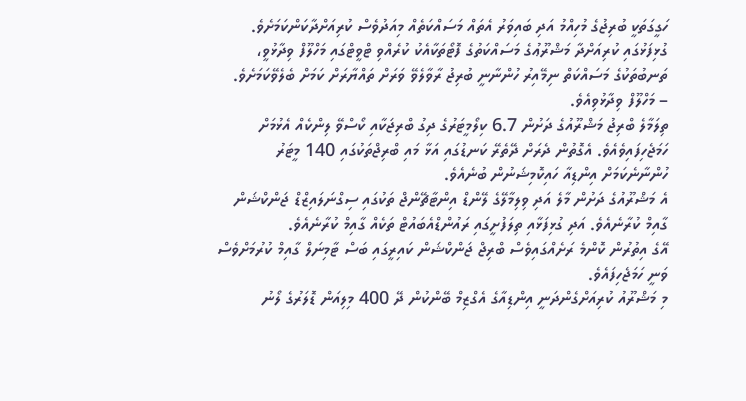ހަގީގަތަކީ ބުރިޖުގެ މުހިއްމު އަދި ބައިވަރު އެތައް މަސައްކަތެއް މިއަދުވެސް ކުރިއަށްދާކަންކަމަށެވެ. ގުޅިފަޅުގައި ކުރިއަށްދާ މަޝްރޫޢުގެ މަސައްކަތުގެ ފޮޓޯތަކާއެކު ކުރެއްވި ޓްވީޓްގައި މަހްލޫފް ވިދާޅުވީ، ތަނބުތަކުގެ މަސައްކަތް ނިމޭއިރު ހުންނާނީ ބުރިޖު ރާވާލެވޭ ވަރަށް ތައްޔާރަށް ކަމަށް ބެލެވޭކަމަށެވެ.
– މަހްލޫފް ވިދާޅުވިއެވެ.
ތިލަމާލެ ބްރިޖު މަޝްރޫއުގެ ދަށުން 6.7 ކިލޯމީޓަރުގެ ދިގު ބްރިޖަކާއި ކޯސްވޭ ލިންކެއް އެޅުމަށް ހަމަޖެހިފައިވެއެވެ. އެގޮތުން ދެރަށް ދޭތެރޭ ކަނޑުގައި އަޅާ މައި ބްރިޖްތަކުގައި 140 މީޓަރު ހުންނާނެކަމަށް އިންޑިއާ ހައިކޮމިޝަނުން ބުނެއެވެ.
އެ މަޝްރޫއުގެ ދަށުން މާލެ އަދި ވިލިމާލޭގެ ލޭންޑް އިންޓާޗޭންޖް ތަކުގައި ސިގްނަލައިޒްޑް ޖަންކްޝަން ގާއިމް ކުރާނެއެވެ. އަދި ގުޅިފަޅާއި ތިލަފުށީގައި ރައުންޑްއެބައުޓް ތަކެއް ގާއިމް ކުރާނެއެވެ.
އޭގެ އިތުރުން ކޮންމެ ރަށެއްގައިވެސް ބްރިޖް ޖަންކްޝަން ކައިރީގައި ބަސް ޓާމިނަލް ގާއިމް ކުރުމަށްވެސް ވަނީ ހަމަޖެހިފައެވެ.
މި މަޝްރޫއު ކުރިއަށްގެންދަނީ އިންޑިއާގެ އެގްޒިމް ބޭންކުން ދޭ 400 މިލިއަން ޑޮލަރުގެ ލޯނު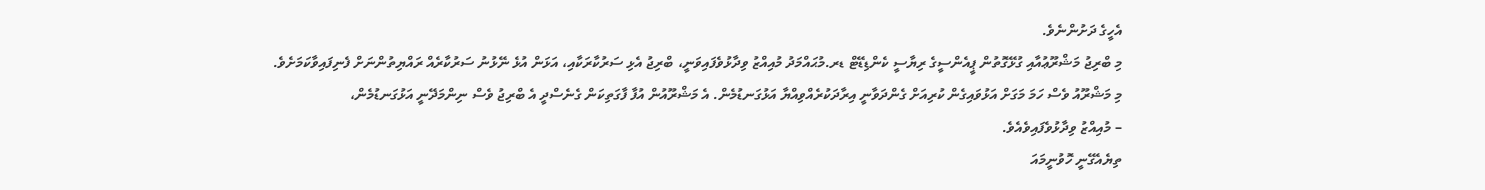އެހީގެ ދަށުންނެވެ.
މި ބްރިޖު މަޝްރޫޢުއާއި ގުޅޭގޮތުން ޕީއެންސީގެ ރިޔާސީ ކެންޑިޑޭޓް ޑރ.މުޙައްމަދު މުއިއްޒު ވިދާޅުވެފައިވަނީ، ބްރިޖު އެޅި ސަރުކާރަކާއި، އަޅަން އުޅެ ނޭޅުނު ސަރުކާރެއް ރައްޔިތުންނަށް ފެނިފައިވާކަމަށެވެ.
މި މަޝްރޫއު ވެސް ހަމަ މަގަށް އަޅުވައިގެން ކުރިއަށް ގެންދަވާނީ އިރާދަކުރެއްވިއްޔާ އަޅުގަނޑުމެން. އެ މަޝްރޫއުން އުފާ ފާގަތިކަން ގެނެސްދީ އެ ބްރިޖު ވެސް ނިންމަދޭނީ އަޅުގަނޑުމެން،
– މުއިއްޒު ވިދާޅުވެފައިވެއެވެ.
ތިޔެއެގޭނީ ހޮވުނީމައަ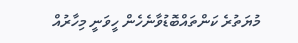މުޔަތުރެ ކަންތައްބޮޑުވާނެހެން ހީވަނީ މިހާރުއް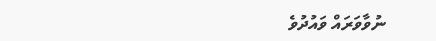ނުވާވަރައް ވައުދުވެ